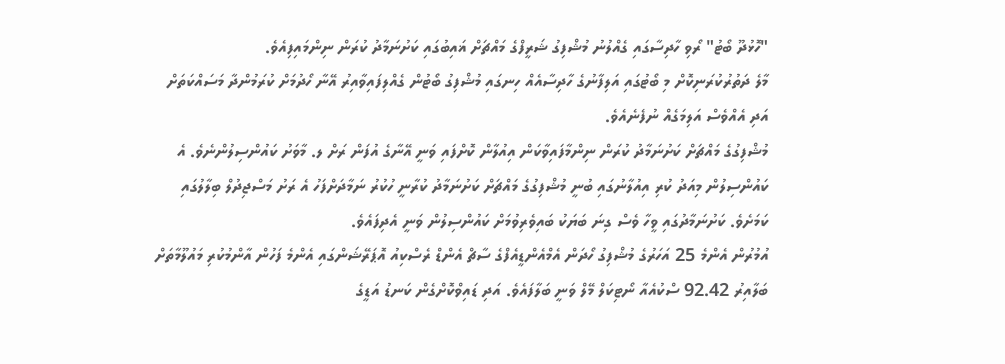"ހޮޅުދޫ ބޯޓު" ރޯވި ހާދިސާގައި ގެއްލުނު މުޝްފިގު ޝަރީފްގެ މައްޗަށް ޣައިބުގައި ކަށުނަމާދު ކުރަން ނިންމައިފިއެވެ.
މާލެ ދަތުރުކުރަނިކޮށް މި ބޯޓުގައި އަލިފާނުގެ ހާދިސާއެއް ހިނގައި މުޝްފިގު ބޯޓުން ގެއްލިފައިވާއިރު އޭނާ ހޯދުމަށް ކުރަމުންދާ މަސައްކަތަށް އަދި އެއްވެސް އަލިމަގެއް ނުފެނެއެވެ.
މުޝްފިގުގެ މައްޗަށް ކަށުނަމާދު ކުރަން ނިންމާފައިވާކަން އިއުލާން ކޮށްފައި ވަނީ އޭނާގެ އުފަން ރަށް ލ. މާވަށު ކައުންސިލުންނެވެ. އެ ކައުންސިލުން މިއަދު ކުރި އިއުލާނުގައި ބުނީ މުޝްފިގުގެ މައްޗަށް ކަށުނަމާދު ކުރާނީ ހުކުރު ނަމާދަށްފަހު އެ ރަށު މަސްޖިދުލް ބިލާލުގައި ކަމަށެވެ. ކަށުނަމާދުގައި ވީހާ ވެސް ގިނަ ބަޔަކު ބައިވެރިވުމަށް ކައުންސިލުން ވަނީ އެދިފައެވެ.
އުމުރުން އެންމެ 25 އަހަރުގެ މުޝްފިގު ހޯދަން އެމްއެންޑީއެފްގެ ސާޗް އެންޑް ރެސްކިއު އޮޕަރޭޝަންގައި އެންމެ ފަހުން އާންމުކުރި މައުލޫމާތަށް ބަލާއިރު 92.42 ސްކުއެއާ ނޯޓިކަލް މޭލް ވަނީ ބަލާފައެވެ. އަދި ޑައިވްކޮށްގެން ކަނޑު އަޑީގެ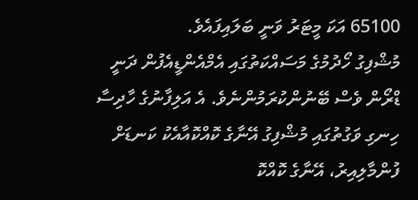65100 އަކަ މީޓަރު ވަނީ ބަލައިފައެވެ.
މުޝްފިގު ހޯދުމުގެ މަސައްކަތުގައި އެމްއެންޑީއެފުން ދަނީ ޑްރޯން ވެސް ބޭނުންކުރަމުންނެވެ. އެ އަލިފާނުގެ ހާދިސާ ހިނގި ވަގުތުގައި މުޝްފިގު އޭނާގެ ކޮއްކޮއާއެކު ކަނޑަށް ފުންމާލިއިރު، އޭނާގެ ކޮއްކޮ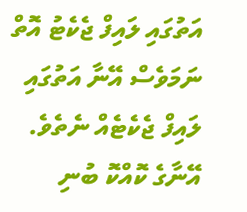އަތުގައި ލައިފް ޖެކެޓު އޮތް ނަމަވެސް އޭނާ އަތުގައި ލައިފް ޖެކެޓެއް ނެތެވެ. އޭނާގެ ކޮއްކޮ ބުނި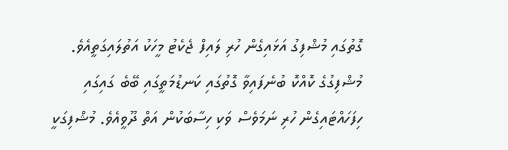ގޮތުގައި މުޝްފިގު އަޅައިގެން ހުރި ލައިފް ޖެކެޓު މީހަކު އަތުލައިގަތީއެވެ.
މުޝްފިގުގެ ކޮއްކޮ ބުނެފައިވާ ގޮތުގައި ކަނޑުމަތީގައި ބޭބެ ގައިގައި ހިފަހައްޓައިގެން ހުރި ނަމަވެސް ވަކި ހިސާބަކުން އަތް ދޫވީއެވެ. މުޝްފިގަކީ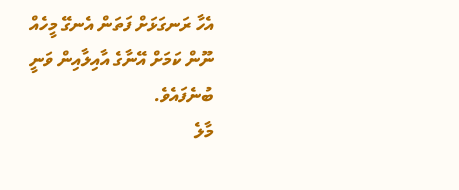އެހާ ރަނގަޅަށް ފަތަން އެނގޭ މީހެއް ނޫން ކަމަށް އޭނާގެ އާއިލާއިން ވަނީ ބުނެފައެވެ.
މާލެ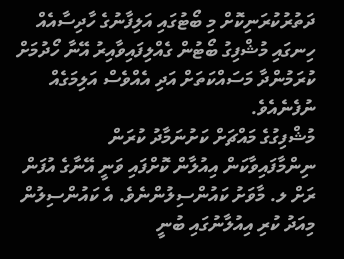ދަތުރުކުރަނިކޮށް މި ބޯޓުގައި އަލިފާނުގެ ހާދިސާއެއް ހިނގައި މުޝްފިގު ބޯޓުން ގެއްލިފައިވާއިރު އޭނާ ހޯދުމަށް ކުރަމުންދާ މަސައްކަތަށް އަދި އެއްވެސް އަލިމަގެއް ނުފެނެއެވެ.
މުޝްފިގުގެ މައްޗަށް ކަށުނަމާދު ކުރަން ނިންމާފައިވާކަން އިއުލާން ކޮށްފައި ވަނީ އޭނާގެ އުފަން ރަށް ލ. މާވަށު ކައުންސިލުންނެވެ. އެ ކައުންސިލުން މިއަދު ކުރި އިއުލާނުގައި ބުނީ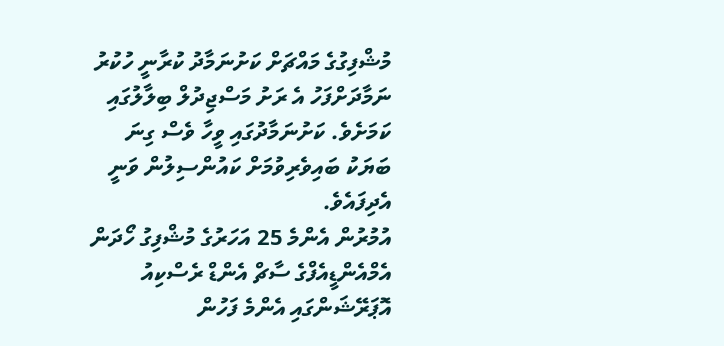މުޝްފިގުގެ މައްޗަށް ކަށުނަމާދު ކުރާނީ ހުކުރު ނަމާދަށްފަހު އެ ރަށު މަސްޖިދުލް ބިލާލުގައި ކަމަށެވެ. ކަށުނަމާދުގައި ވީހާ ވެސް ގިނަ ބަޔަކު ބައިވެރިވުމަށް ކައުންސިލުން ވަނީ އެދިފައެވެ.
އުމުރުން އެންމެ 25 އަހަރުގެ މުޝްފިގު ހޯދަން އެމްއެންޑީއެފްގެ ސާޗް އެންޑް ރެސްކިއު އޮޕަރޭޝަންގައި އެންމެ ފަހުން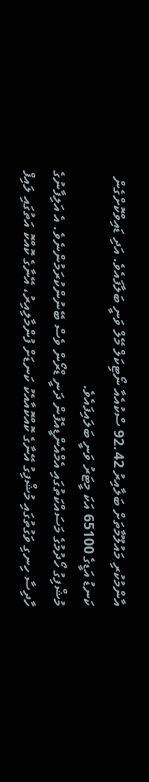އާންމުކުރި މައުލޫމާތަށް ބަލާއިރު 92.42 ސްކުއެއާ ނޯޓިކަލް މޭލް ވަނީ ބަލާފައެވެ. އަދި ޑައިވްކޮށްގެން ކަނޑު އަޑީގެ 65100 އަކަ މީޓަރު ވަނީ ބަލައިފައެވެ.
މުޝްފިގު ހޯދުމުގެ މަސައްކަތުގައި އެމްއެންޑީއެފުން ދަނީ ޑްރޯން ވެސް ބޭނުންކުރަމުންނެވެ. އެ އަލިފާނުގެ ހާދިސާ ހިނގި ވަގުތުގައި މުޝްފިގު އޭނާގެ ކޮއްކޮއާއެކު ކަނޑަށް ފުންމާލިއިރު، އޭނާގެ ކޮއްކޮ އަތުގައި ލައިފް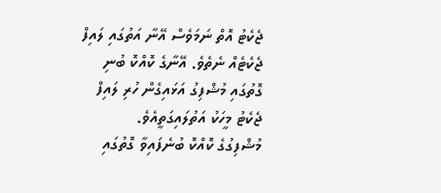ޖެކެޓު އޮތް ނަމަވެސް އޭނާ އަތުގައި ލައިފް ޖެކެޓެއް ނެތެވެ. އޭނާގެ ކޮއްކޮ ބުނި ގޮތުގައި މުޝްފިގު އަޅައިގެން ހުރި ލައިފް ޖެކެޓު މީހަކު އަތުލައިގަތީއެވެ.
މުޝްފިގުގެ ކޮއްކޮ ބުނެފައިވާ ގޮތުގައި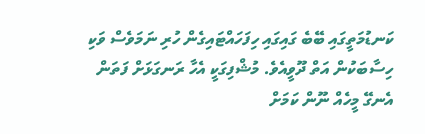ކަނޑުމަތީގައި ބޭބެ ގައިގައި ހިފަހައްޓައިގެން ހުރި ނަމަވެސް ވަކި ހިސާބަކުން އަތް ދޫވީއެވެ. މުޝްފިގަކީ އެހާ ރަނގަޅަށް ފަތަން އެނގޭ މީހެއް ނޫން ކަމަށް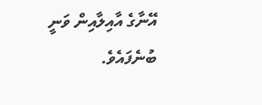އޭނާގެ އާއިލާއިން ވަނީ ބުނެފައެވެ.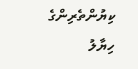ކިޔުންތެރިންގެ ހިޔާލު